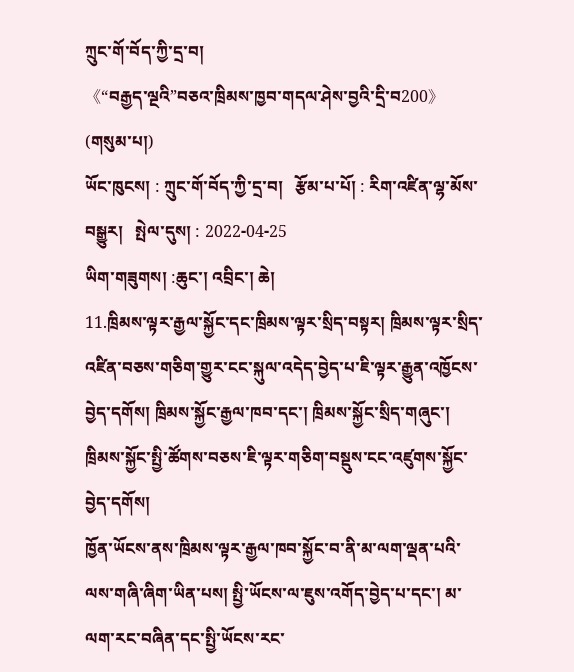ཀྲུང་གོ་བོད་ཀྱི་དྲ་བ།
《“བརྒྱད་ལྔའི”བཅའ་ཁྲིམས་ཁྱབ་གདལ་ཤེས་བྱའི་དྲི་བ200》(གསུམ་པ།)
ཡོང་ཁུངས། : ཀྲུང་གོ་བོད་ཀྱི་དྲ་བ།   རྩོམ་པ་པོ། : རིག་འཛིན་ལྷ་མོས་བསྒྱུར།   སྤེལ་དུས། : 2022-04-25
ཡིག་གཟུགས། :ཆུང་། འབྲིང་། ཆེ།
11.ཁྲིམས་ལྟར་རྒྱལ་སྐྱོང་དང་ཁྲིམས་ལྟར་སྲིད་བསྟར། ཁྲིམས་ལྟར་སྲིད་འཛིན་བཅས་གཅིག་གྱུར་ངང་སྐུལ་འདེད་བྱེད་པ་ཇི་ལྟར་རྒྱུན་འཁྱོངས་བྱེད་དགོས། ཁྲིམས་སྐྱོང་རྒྱལ་ཁབ་དང་། ཁྲིམས་སྐྱོང་སྲིད་གཞུང་། ཁྲིམས་སྐྱོང་སྤྱི་ཚོགས་བཅས་ཇི་ལྟར་གཅིག་བསྡུས་ངང་འཛུགས་སྐྱོང་བྱེད་དགོས།
ཁྱོན་ཡོངས་ནས་ཁྲིམས་ལྟར་རྒྱལ་ཁབ་སྐྱོང་བ་ནི་མ་ལག་ལྡན་པའི་ལས་གཞི་ཞིག་ཡིན་པས། སྤྱི་ཡོངས་ལ་ཇུས་འགོད་བྱེད་པ་དང་། མ་ལག་རང་བཞིན་དང་སྤྱི་ཡོངས་རང་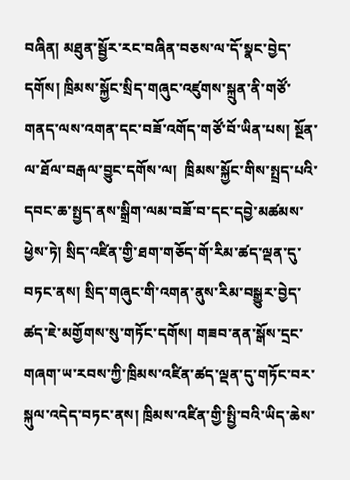བཞིན། མཐུན་སྦྱོར་རང་བཞིན་བཅས་ལ་དོ་སྣང་བྱེད་དགོས། ཁྲིམས་སྐྱོང་སྲིད་གཞུང་འཛུགས་སྐྲུན་ནི་གཙོ་གནད་ལས་འགན་དང་བཟོ་འགོད་གཙོ་བོ་ཡིན་པས། སྔོན་ལ་ཐོལ་བརྒལ་བྱུང་དགོས་ལ།  ཁྲིམས་སྐྱོང་གིས་སྤྲད་པའི་དབང་ཆ་སྤྱད་ནས་སྒྲིག་ལམ་བཟོ་བ་དང་དབྱེ་མཚམས་ཕྱེས་ཏེ། སྲིད་འཛིན་གྱི་ཐག་གཅོད་གོ་རིམ་ཚད་ལྡན་དུ་བཏང་ནས། སྲིད་གཞུང་གི་འགན་ནུས་རིམ་བསྒྱུར་བྱེད་ཚད་ཇེ་མགྱོགས་སུ་གཏོང་དགོས། གཟབ་ནན་སྒོས་དྲང་གཞག་ཡ་རབས་ཀྱི་ཁྲིམས་འཛིན་ཚད་ལྡན་དུ་གཏོང་བར་སྐུལ་འདེད་བཏང་ནས། ཁྲིམས་འཛིན་གྱི་སྤྱི་བའི་ཡིད་ཆེས་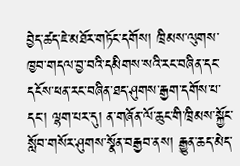བྱེད་ཚད་ཇེ་མཐོར་གཏོང་དགོས། ཁྲིམས་ལུགས་ཁྱབ་གདལ་བྱ་བའི་དམིགས་སའི་རང་བཞིན་དང་དངོས་ཕན་རང་བཞིན་ཐད་ཤུགས་རྒྱག་དགོས་པ་དང་། ལྷག་པར་དུ། ན་གཞོན་ལོ་ཆུང་གི་ཁྲིམས་སྐྱོང་སློབ་གསོར་ཤུགས་སྣོན་བརྒྱབ་ནས། རྒྱུན་ཆད་མེད་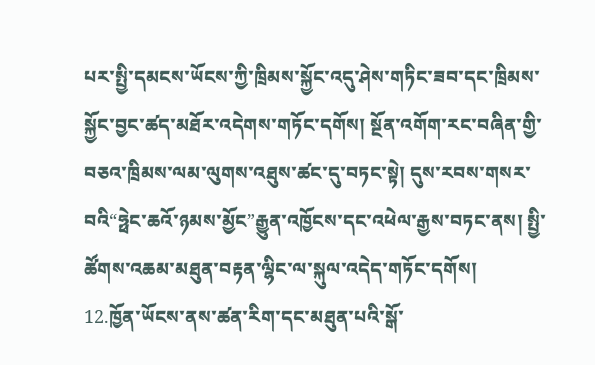པར་སྤྱི་དམངས་ཡོངས་ཀྱི་ཁྲིམས་སྐྱོང་འདུ་ཤེས་གཏིང་ཟབ་དང་ཁྲིམས་སྐྱོང་བྱང་ཚད་མཐོར་འདེགས་གཏོང་དགོས། སྔོན་འགོག་རང་བཞིན་གྱི་བཅའ་ཁྲིམས་ལམ་ལུགས་འཐུས་ཚང་དུ་བཏང་སྟེ། དུས་རབས་གསར་བའི“ཧྥེང་ཆའོ་ཉམས་མྱོང”རྒྱུན་འཁྱོངས་དང་འཕེལ་རྒྱས་བཏང་ནས། སྤྱི་ཚོགས་འཆམ་མཐུན་བརྟན་ལྷིང་ལ་སྐུལ་འདེད་གཏོང་དགོས།
12.ཁྱོན་ཡོངས་ནས་ཚན་རིག་དང་མཐུན་པའི་སྒོ་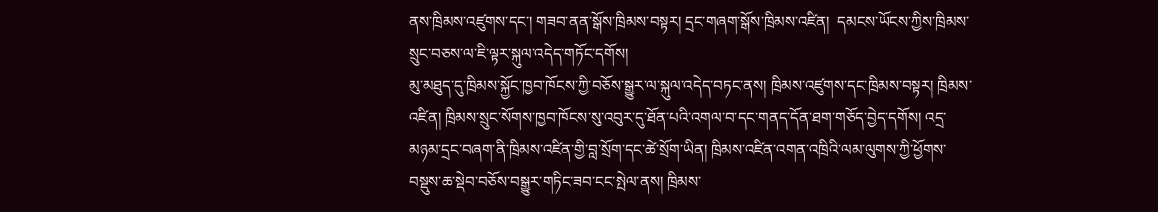ནས་ཁྲིམས་འཛུགས་དང་། གཟབ་ནན་སྒོས་ཁྲིམས་བསྟར། དྲང་གཞག་སྒོས་ཁྲིམས་འཛིན།  དམངས་ཡོངས་ཀྱིས་ཁྲིམས་སྲུང་བཅས་ལ་ཇི་ལྟར་སྐུལ་འདེད་གཏོང་དགོས།
མུ་མཐུད་དུ་ཁྲིམས་སྐྱོང་ཁྱབ་ཁོངས་ཀྱི་བཅོས་སྒྱུར་ལ་སྐུལ་འདེད་བཏང་ནས། ཁྲིམས་འཛུགས་དང་ཁྲིམས་བསྟར། ཁྲིམས་འཛིན། ཁྲིམས་སྲུང་སོགས་ཁྱབ་ཁོངས་སུ་འབུར་དུ་ཐོན་པའི་འགལ་བ་དང་གནད་དོན་ཐག་གཅོད་བྱེད་དགོས། འདྲ་མཉམ་དྲང་བཞག་ནི་ཁྲིམས་འཛིན་གྱི་བླ་སྲོག་དང་ཚེ་སྲོག་ཡིན། ཁྲིམས་འཛིན་འགན་འཁྲིའི་ལམ་ལུགས་ཀྱི་ཕྱོགས་བསྡུས་ཆ་སྡེབ་བཅོས་བསྒྱུར་གཏིང་ཟབ་ངང་སྤེལ་ནས། ཁྲིམས་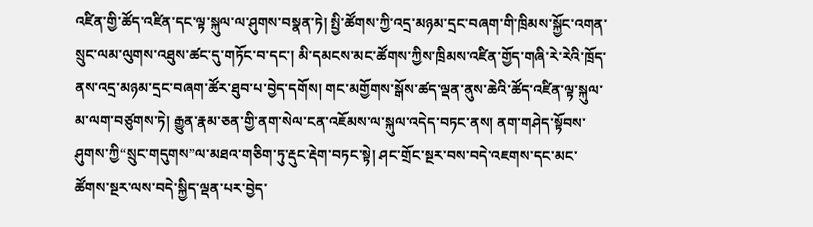འཛིན་གྱི་ཚོད་འཛིན་དང་ལྟ་སྐུལ་ལ་ཤུགས་བསྣན་ཏེ། སྤྱི་ཚོགས་ཀྱི་འདྲ་མཉམ་དྲང་བཞག་གི་ཁྲིམས་སྐྱོང་འགན་སྲུང་ལམ་ལུགས་འཐུས་ཚང་དུ་གཏོང་བ་དང་། མི་དམངས་མང་ཚོགས་ཀྱིས་ཁྲིམས་འཛིན་གྱོད་གཞི་རེ་རེའི་ཁྲོད་ནས་འདྲ་མཉམ་དྲང་བཞག་ཚོར་ཐུབ་པ་བྱེད་དགོས། གང་མགྱོགས་སྒོས་ཚད་ལྡན་ནུས་ཆེའི་ཚོད་འཛིན་ལྟ་སྐུལ་མ་ལག་བཙུགས་ཏེ། རྒྱུན་རྣམ་ཅན་གྱི་ནག་སེལ་ངན་འཇོམས་ལ་སྐུལ་འདེད་བཏང་ནས། ནག་གཤེད་སྟོབས་ཤུགས་ཀྱི“སྲུང་གདུགས”ལ་མཐའ་གཅིག་ཏུ་རྡུང་རྡེག་བཏང་སྟེ། ཤང་གྲོང་སྔར་བས་བདེ་འཇགས་དང་མང་ཚོགས་སྔར་ལས་བདེ་སྐྱིད་ལྡན་པར་བྱེད་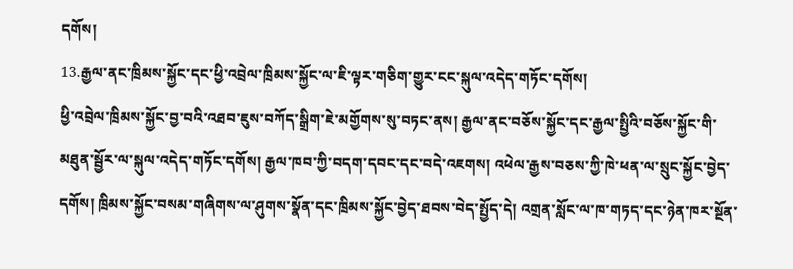དགོས།
13.རྒྱལ་ནང་ཁྲིམས་སྐྱོང་དང་ཕྱི་འབྲེལ་ཁྲིམས་སྐྱོང་ལ་ཇི་ལྟར་གཅིག་གྱུར་ངང་སྐུལ་འདེད་གཏོང་དགོས།
ཕྱི་འབྲེལ་ཁྲིམས་སྐྱོང་བྱ་བའི་འཐབ་ཇུས་བཀོད་སྒྲིག་ཇེ་མགྱོགས་སུ་བཏང་ནས། རྒྱལ་ནང་བཅོས་སྐྱོང་དང་རྒྱལ་སྤྱིའི་བཅོས་སྐྱོང་གི་མཐུན་སྦྱོར་ལ་སྐུལ་འདེད་གཏོང་དགོས། རྒྱལ་ཁབ་ཀྱི་བདག་དབང་དང་བདེ་འཇགས། འཕེལ་རྒྱས་བཅས་ཀྱི་ཁེ་ཕན་ལ་སྲུང་སྐྱོང་བྱེད་དགོས། ཁྲིམས་སྐྱོང་བསམ་གཞིགས་ལ་ཤུགས་སྣོན་དང་ཁྲིམས་སྐྱོང་བྱེད་ཐབས་བེད་སྤྱོད་དེ། འགྲན་སློང་ལ་ཁ་གཏད་དང་ཉེན་ཁར་སྔོན་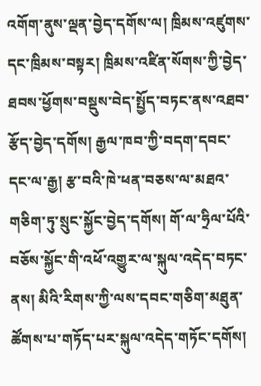འགོག་ནུས་ལྡན་བྱེད་དགོས་ལ། ཁྲིམས་འཛུགས་དང་ཁྲིམས་བསྟར། ཁྲིམས་འཛིན་སོགས་ཀྱི་བྱེད་ཐབས་ཕྱོགས་བསྡུས་བེད་སྤྱོད་བཏང་ནས་འཐབ་རྩོད་བྱེད་དགོས། རྒྱལ་ཁབ་ཀྱི་བདག་དབང་དང་ལ་རྒྱ། རྩ་བའི་ཁེ་ཕན་བཅས་ལ་མཐའ་གཅིག་ཏུ་སྲུང་སྐྱོང་བྱེད་དགོས། གོ་ལ་ཧྲིལ་པོའི་བཅོས་སྐྱོང་གི་འཕོ་འགྱུར་ལ་སྐུལ་འདེད་བཏང་ནས། མིའི་རིགས་ཀྱི་ལས་དབང་གཅིག་མཐུན་ཚོགས་པ་གཏོད་པར་སྐུལ་འདེད་གཏོང་དགོས།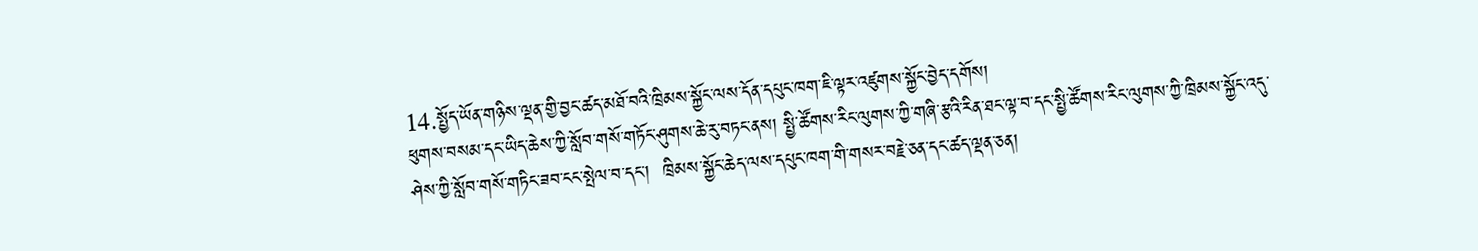14.སྤྱོད་ཡོན་གཉིས་ལྡན་གྱི་བྱང་ཚད་མཐོ་བའི་ཁྲིམས་སྐྱོང་ལས་དོན་དཔུང་ཁག་ཇི་ལྟར་འཛུགས་སྐྱོང་བྱེད་དགོས།
ཕུགས་བསམ་དང་ཡིད་ཆེས་ཀྱི་སློབ་གསོ་གཏོང་ཤུགས་ཆེ་རུ་བཏང་ནས། སྤྱི་ཚོགས་རིང་ལུགས་ཀྱི་གཞི་རྩའི་རིན་ཐང་ལྟ་བ་དང་སྤྱི་ཚོགས་རིང་ལུགས་ཀྱི་ཁྲིམས་སྐྱོང་འདུ་ཤེས་ཀྱི་སློབ་གསོ་གཏིང་ཟབ་ངང་སྤེལ་བ་དང་།  ཁྲིམས་སྐྱོང་ཆེད་ལས་དཔུང་ཁག་གི་གསར་བརྗེ་ཅན་དང་ཚད་ལྡན་ཅན།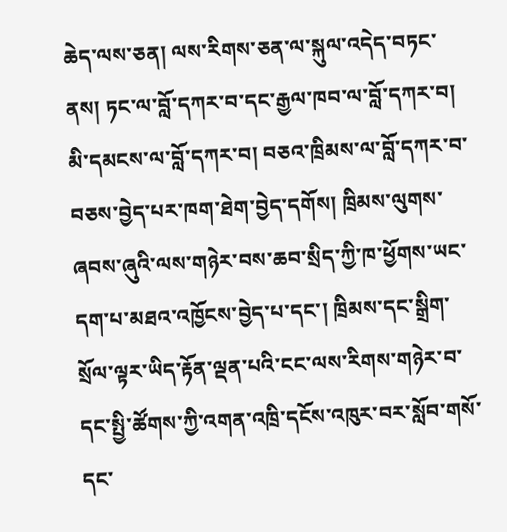ཆེད་ལས་ཅན། ལས་རིགས་ཅན་ལ་སྐུལ་འདེད་བཏང་ནས། ཏང་ལ་བློ་དཀར་བ་དང་རྒྱལ་ཁབ་ལ་བློ་དཀར་བ། མི་དམངས་ལ་བློ་དཀར་བ། བཅའ་ཁྲིམས་ལ་བློ་དཀར་བ་བཅས་བྱེད་པར་ཁག་ཐེག་བྱེད་དགོས། ཁྲིམས་ལུགས་ཞབས་ཞུའི་ལས་གཉེར་བས་ཆབ་སྲིད་ཀྱི་ཁ་ཕྱོགས་ཡང་དག་པ་མཐའ་འཁྱོངས་བྱེད་པ་དང་། ཁྲིམས་དང་སྒྲིག་སྲོལ་ལྟར་ཡིད་རྟོན་ལྡན་པའི་ངང་ལས་རིགས་གཉེར་བ་དང་སྤྱི་ཚོགས་ཀྱི་འགན་འཁྲི་དངོས་འཁུར་བར་སློབ་གསོ་དང་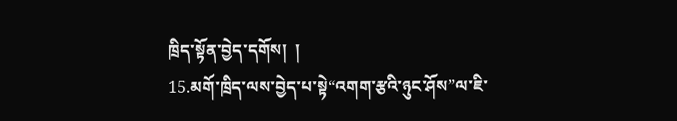ཁྲིད་སྟོན་བྱེད་དགོས།  །
15.མགོ་ཁྲིད་ལས་བྱེད་པ་སྟེ“འགག་རྩའི་ཉུང་ཤོས”ལ་ཇི་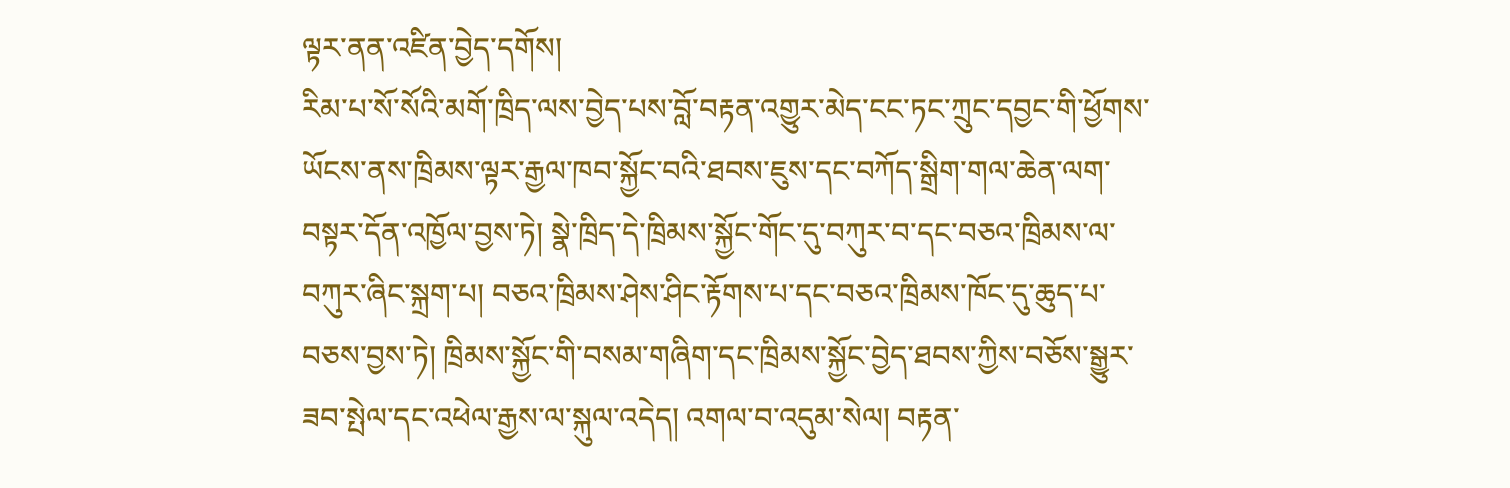ལྟར་ནན་འཛིན་བྱེད་དགོས།
རིམ་པ་སོ་སོའི་མགོ་ཁྲིད་ལས་བྱེད་པས་བློ་བརྟན་འགྱུར་མེད་ངང་ཏང་ཀྲུང་དབྱང་གི་ཕྱོགས་ཡོངས་ནས་ཁྲིམས་ལྟར་རྒྱལ་ཁབ་སྐྱོང་བའི་ཐབས་ཇུས་དང་བཀོད་སྒྲིག་གལ་ཆེན་ལག་བསྟར་དོན་འཁྱོལ་བྱས་ཏེ། སྣེ་ཁྲིད་དེ་ཁྲིམས་སྐྱོང་གོང་དུ་བཀུར་བ་དང་བཅའ་ཁྲིམས་ལ་བཀུར་ཞིང་སྐྲག་པ། བཅའ་ཁྲིམས་ཤེས་ཤིང་རྟོགས་པ་དང་བཅའ་ཁྲིམས་ཁོང་དུ་ཆུད་པ་བཅས་བྱས་ཏེ། ཁྲིམས་སྐྱོང་གི་བསམ་གཞིག་དང་ཁྲིམས་སྐྱོང་བྱེད་ཐབས་ཀྱིས་བཅོས་སྒྱུར་ཟབ་སྤེལ་དང་འཕེལ་རྒྱས་ལ་སྐུལ་འདེད། འགལ་བ་འདུམ་སེལ། བརྟན་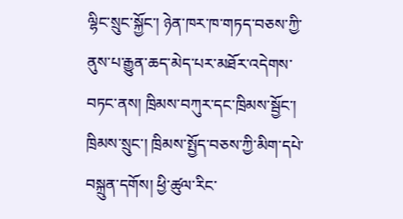ལྷིང་སྲུང་སྐྱོང་། ཉེན་ཁར་ཁ་གཏད་བཅས་ཀྱི་ནུས་པ་རྒྱུན་ཆད་མེད་པར་མཐོར་འདེགས་བཏང་ནས། ཁྲིམས་བཀུར་དང་ཁྲིམས་སྦྱོང་། ཁྲིམས་སྲུང་། ཁྲིམས་སྤྱོད་བཅས་ཀྱི་མིག་དཔེ་བསྐྲུན་དགོས། ཕྱི་ཚུལ་རིང་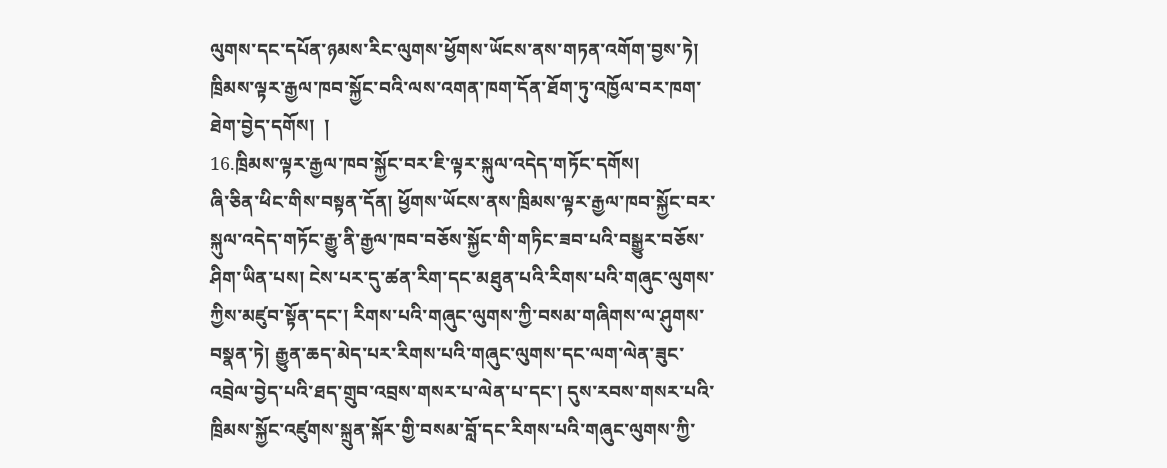ལུགས་དང་དཔོན་ཉམས་རིང་ལུགས་ཕྱོགས་ཡོངས་ནས་གཏན་འགོག་བྱས་ཏེ། ཁྲིམས་ལྟར་རྒྱལ་ཁབ་སྐྱོང་བའི་ལས་འགན་ཁག་དོན་ཐོག་ཏུ་འཁྱོལ་བར་ཁག་ཐེག་བྱེད་དགོས།  །
16.ཁྲིམས་ལྟར་རྒྱལ་ཁབ་སྐྱོང་བར་ཇི་ལྟར་སྐུལ་འདེད་གཏོང་དགོས།
ཞི་ཅིན་ཕིང་གིས་བསྟན་དོན། ཕྱོགས་ཡོངས་ནས་ཁྲིམས་ལྟར་རྒྱལ་ཁབ་སྐྱོང་བར་སྐུལ་འདེད་གཏོང་རྒྱུ་ནི་རྒྱལ་ཁབ་བཅོས་སྐྱོང་གི་གཏིང་ཟབ་པའི་བསྒྱུར་བཅོས་ཤིག་ཡིན་པས། ངེས་པར་དུ་ཚན་རིག་དང་མཐུན་པའི་རིགས་པའི་གཞུང་ལུགས་ཀྱིས་མཛུབ་སྟོན་དང་། རིགས་པའི་གཞུང་ལུགས་ཀྱི་བསམ་གཞིགས་ལ་ཤུགས་བསྣན་ཏེ། རྒྱུན་ཆད་མེད་པར་རིགས་པའི་གཞུང་ལུགས་དང་ལག་ལེན་ཟུང་འབྲེལ་བྱེད་པའི་ཐད་གྲུབ་འབྲས་གསར་པ་ལེན་པ་དང་། དུས་རབས་གསར་པའི་ཁྲིམས་སྐྱོང་འཛུགས་སྐྲུན་སྐོར་གྱི་བསམ་བློ་དང་རིགས་པའི་གཞུང་ལུགས་ཀྱི་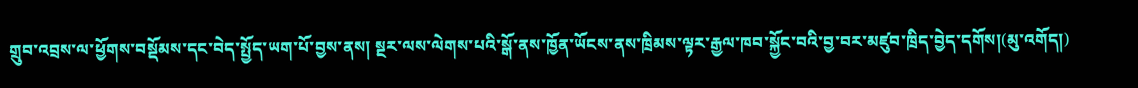གྲུབ་འབྲས་ལ་ཕྱོགས་བསྡོམས་དང་བེད་སྤྱོད་ཡག་པོ་བྱས་ནས། སྔར་ལས་ལེགས་པའི་སྒོ་ནས་ཁྱོན་ཡོངས་ནས་ཁྲིམས་ལྟར་རྒྱལ་ཁབ་སྐྱོང་བའི་བྱ་བར་མཛུབ་ཁྲིད་བྱེད་དགོས།(མུ་འགོད།)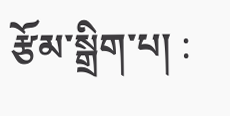རྩོམ་སྒྲིག་པ། :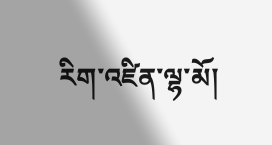རིག་འཛིན་ལྷ་མོ།